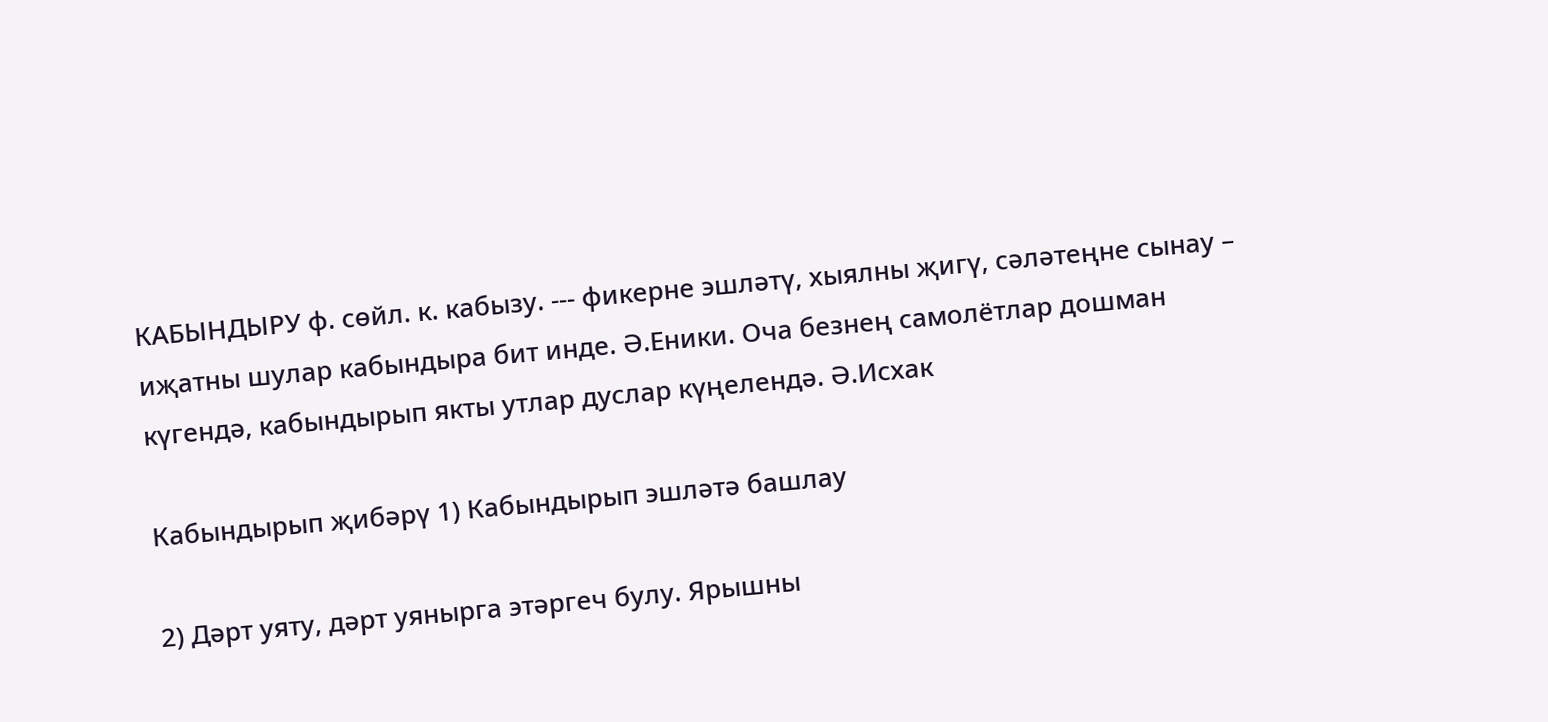КАБЫНДЫРУ ф. сөйл. к. кабызу. --- фикерне эшләтү, хыялны җигү, сәләтеңне сынау – иҗатны шулар кабындыра бит инде. Ә.Еники. Оча безнең самолётлар дошман күгендә, кабындырып якты утлар дуслар күңелендә. Ә.Исхак

Кабындырып җибәрү 1) Кабындырып эшләтә башлау

2) Дәрт уяту, дәрт уянырга этәргеч булу. Ярышны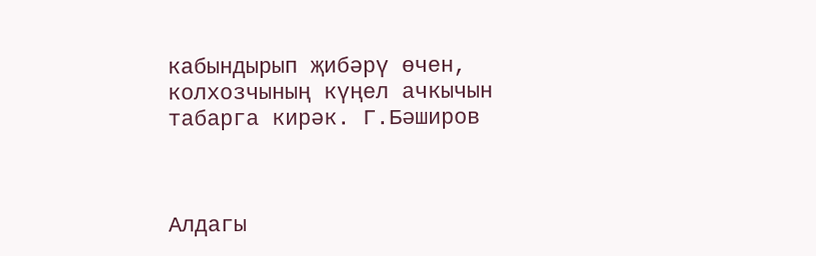кабындырып җибәрү өчен, колхозчының күңел ачкычын табарга кирәк. Г.Бәширов



Алдагы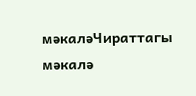мәкаләЧираттагы мәкалә